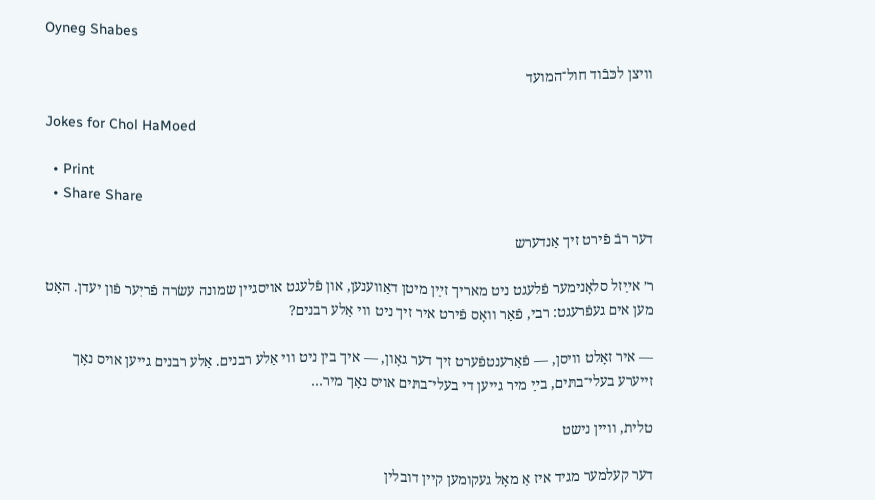Oyneg Shabes

וויצן לכּבֿוד חול־המועד

Jokes for Chol HaMoed

  • Print
  • Share Share

דער רבֿ פֿירט זיך אַנדערש

ר׳ אײַזל סלאָנימער פֿלעגט ניט מאריך זײַן מיטן דאַווענען, און פֿלעגט אויסגיין שמונה עשׂרה פֿריִער פֿון יעדן. האָט מען אים געפֿרעגט: רבי, פֿאַר וואָס פֿירט איר זיך ניט ווי אַלע רבנים?

— איר זאָלט וויסן, — פֿאַרענטפֿערט זיך דער גאָון, — איך בין ניט ווי אַלע רבנים. אַלע רבנים גייען אויס נאָך זייערע בעלי־בתּים, בײַ מיר גייען די בעלי־בתּים אויס נאָך מיר…

טלית, וויין נישט

דער קעלמער מגיד איז אַ מאָל געקומען קיין דובלין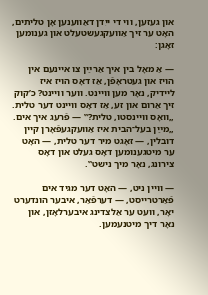און געזען, ווי די ייִדן דאַווענען אָן טליתים, האָט ער זיך אַוועקגעשטעלט און גענומען זאָגן:

— אַ מאָל בין איך אַרײַן צו איינעם אין הויז און געטראָפֿן, אַז דאָס הויז איז ליידיק, נאָר מען וויינט. ווער וויינט? כ’קוק זיך אַרום און זע, אַז דאָס וויינט דער טלית. „וואָס וויינסטו, טלית?‟ — פֿרעג איך אים. „מײַן בעל־הבית איז אַוועקגעפֿאָרן קיין דובלין, — זאָגט מיר דער טלית, — האָט ער מיטגענומען דאָס געלט און דאָס צירונג, נאָר מיך נישט‟.

— וויין ניט, — האָט דער מגיד אים פֿאַרטרייסט, — דערפֿאַר, איבער הונדערט יאָר, וועט ער אַלצדינג איבערלאָזן, און נאָר דיך מיטנעמען.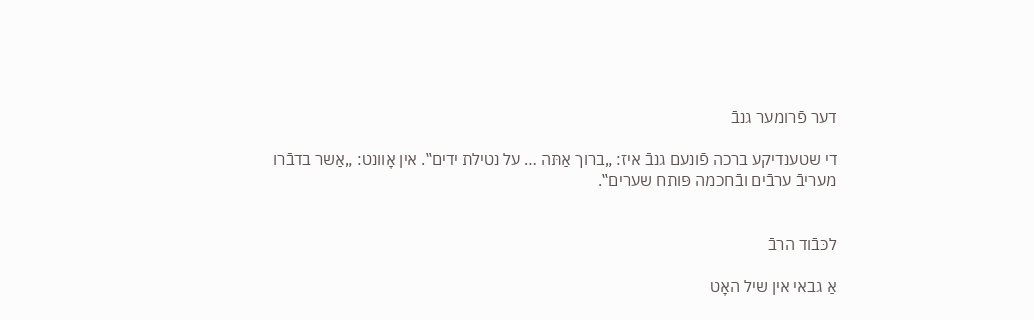דער פֿרומער גנבֿ

די שטענדיקע ברכה פֿונעם גנבֿ איז: „ברוך אַתּה … על נטילת ידים‟. אין אָוונט: „אַשר בדבֿרו מעריבֿ ערבֿים ובֿחכמה פּותח שערים‟.


לכּבֿוד הרבֿ

אַ גבאי אין שיל האָט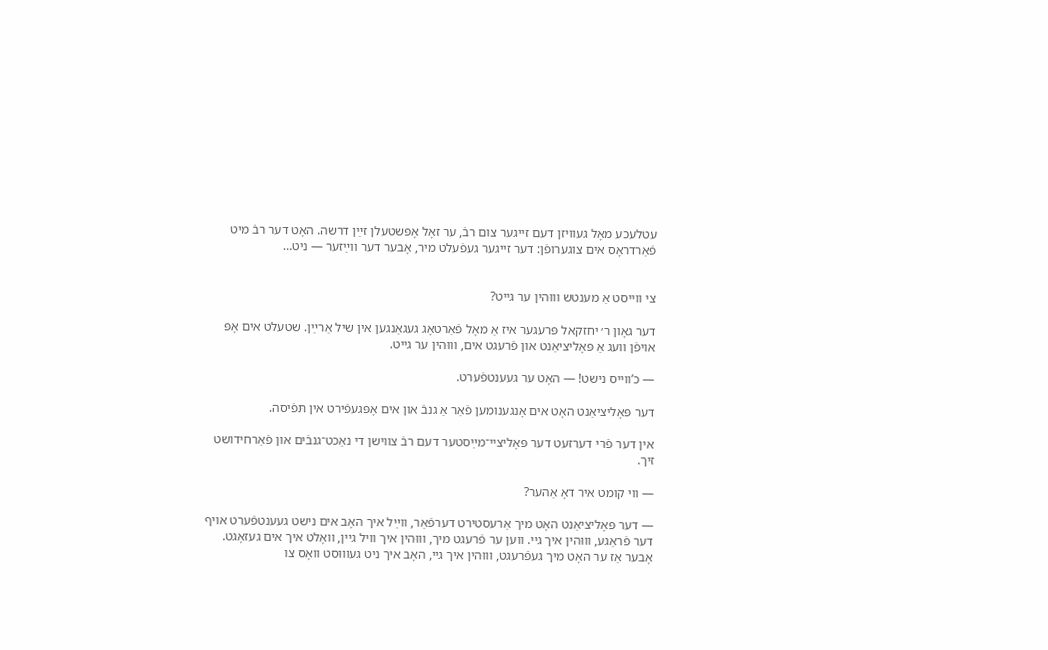עטלעכע מאָל געוויזן דעם זייגער צום רבֿ, ער זאָל אָפּשטעלן זײַן דרשה. האָט דער רבֿ מיט פֿאַרדראָס אים צוגערופֿן: דער זייגער געפֿעלט מיר, אָבער דער ווײַזער — ניט…


צי ווייסט אַ מענטש וווּהין ער גייט?

דער גאָון ר׳ יחזקאל פּרעגער איז אַ מאָל פֿאַרטאָג געגאַנגען אין שיל אַרײַן. שטעלט אים אָפּ אויפֿן וועג אַ פּאָליציאַנט און פֿרעגט אים, וווּהין ער גייט.

— כ’ווייס נישט! — האָט ער געענטפֿערט.

דער פּאָליציאַנט האָט אים אָנגענומען פֿאַר אַ גנבֿ און אים אָפּגעפֿירט אין תּפֿיסה.

אין דער פֿרי דערזעט דער פּאָליציי־מײַסטער דעם רבֿ צווישן די נאַכט־גנבֿים און פֿאַרחידושט זיך.

— ווי קומט איר דאָ אַהער?

— דער פּאָליציאַנט האָט מיך אַרעסטירט דערפֿאַר, ווײַל איך האָב אים נישט געענטפֿערט אויף דער פֿראַגע, וווּהין איך גיי. ווען ער פֿרעגט מיך, וווּהין איך וויל גיין, וואָלט איך אים געזאָגט. אָבער אַז ער האָט מיך געפֿרעגט, וווּהין איך גיי, האָב איך ניט געוווּסט וואָס צו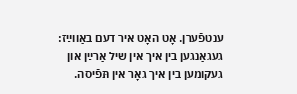ענטפֿערן. אָט האָט איר דעם באַווײַז: געגאַנגען בין איך אין שיל אַרײַן און געקומען בין איך גאָר אין תּפֿיסה.